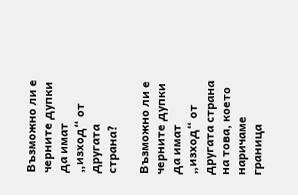Възможно ли е черните дупки да имат „изход“ от другата страна?

Възможно ли е черните дупки да имат „изход“ от другата страна на това, което наричаме граница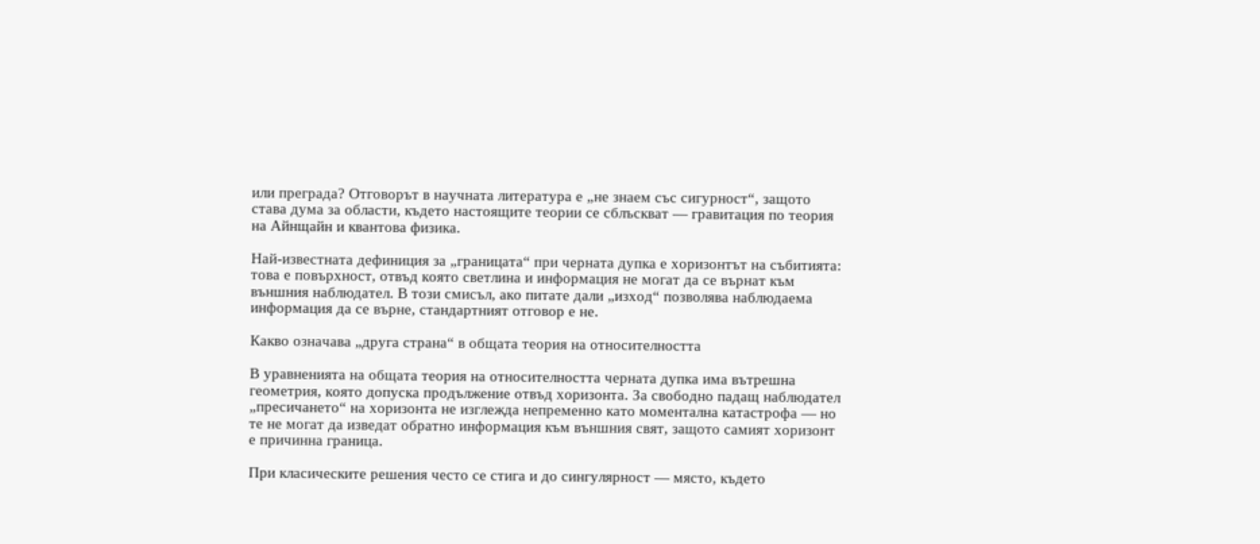или преграда? Отговорът в научната литература е „не знаем със сигурност“, защото става дума за области, където настоящите теории се сблъскват — гравитация по теория на Айнщайн и квантова физика.

Най-известната дефиниция за „границата“ при черната дупка е хоризонтът на събитията: това е повърхност, отвъд която светлина и информация не могат да се върнат към външния наблюдател. В този смисъл, ако питате дали „изход“ позволява наблюдаема информация да се върне, стандартният отговор е не.

Какво означава „друга страна“ в общата теория на относителността

В уравненията на общата теория на относителността черната дупка има вътрешна геометрия, която допуска продължение отвъд хоризонта. За свободно падащ наблюдател „пресичането“ на хоризонта не изглежда непременно като моментална катастрофа — но те не могат да изведат обратно информация към външния свят, защото самият хоризонт е причинна граница.

При класическите решения често се стига и до сингулярност — място, където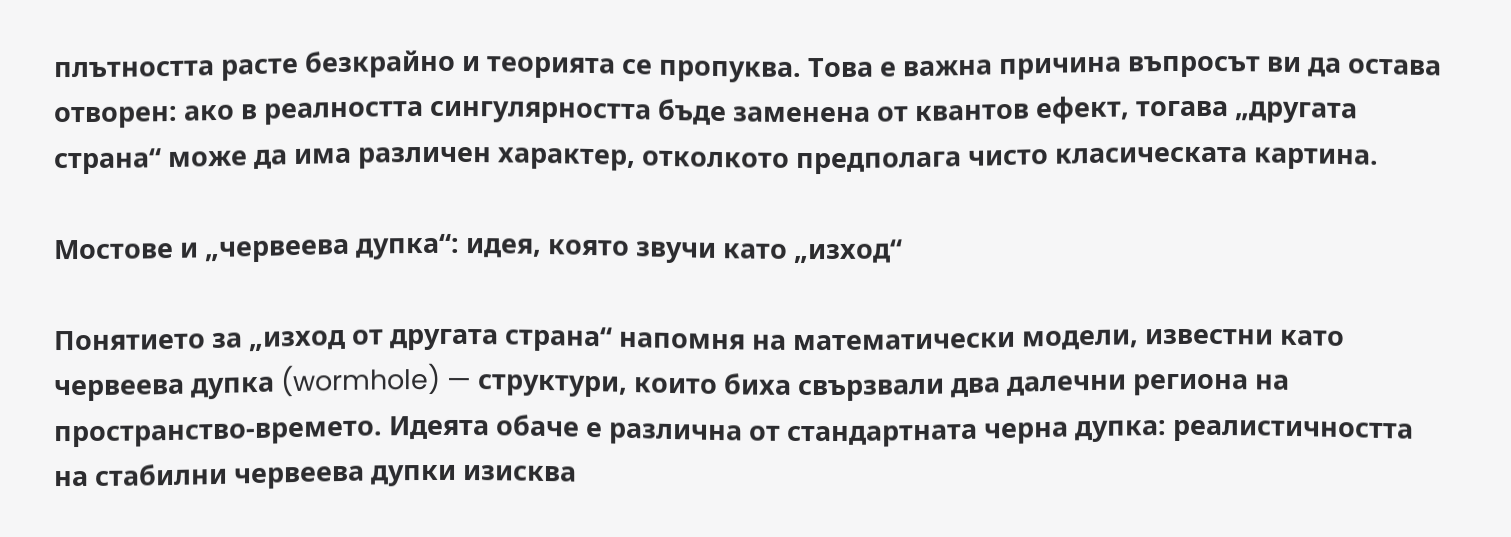плътността расте безкрайно и теорията се пропуква. Това е важна причина въпросът ви да остава отворен: ако в реалността сингулярността бъде заменена от квантов ефект, тогава „другата страна“ може да има различен характер, отколкото предполага чисто класическата картина.

Мостове и „червеева дупка“: идея, която звучи като „изход“

Понятието за „изход от другата страна“ напомня на математически модели, известни като червеева дупка (wormhole) — структури, които биха свързвали два далечни региона на пространство-времето. Идеята обаче е различна от стандартната черна дупка: реалистичността на стабилни червеева дупки изисква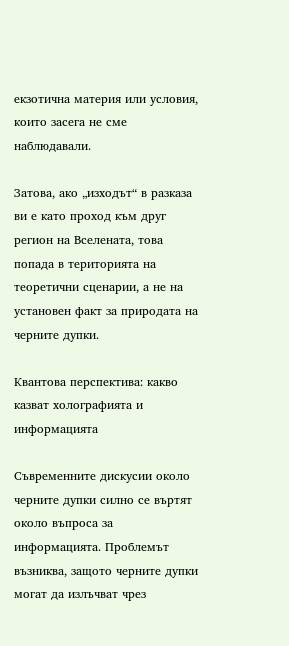екзотична материя или условия, които засега не сме наблюдавали.

Затова, ако „изходът“ в разказа ви е като проход към друг регион на Вселената, това попада в територията на теоретични сценарии, а не на установен факт за природата на черните дупки.

Квантова перспектива: какво казват холографията и информацията

Съвременните дискусии около черните дупки силно се въртят около въпроса за информацията. Проблемът възниква, защото черните дупки могат да излъчват чрез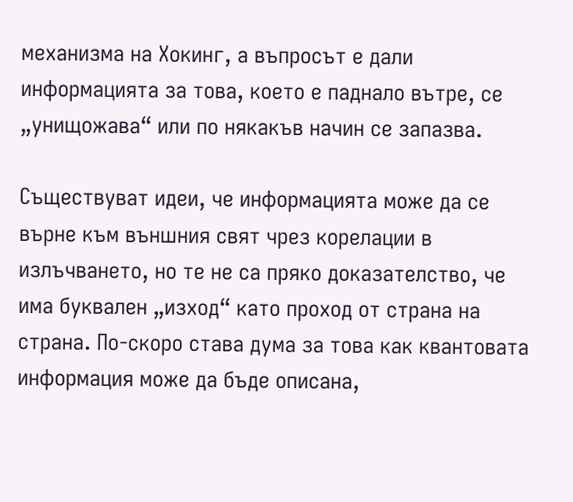механизма на Хокинг, а въпросът е дали информацията за това, което е паднало вътре, се „унищожава“ или по някакъв начин се запазва.

Съществуват идеи, че информацията може да се върне към външния свят чрез корелации в излъчването, но те не са пряко доказателство, че има буквален „изход“ като проход от страна на страна. По-скоро става дума за това как квантовата информация може да бъде описана,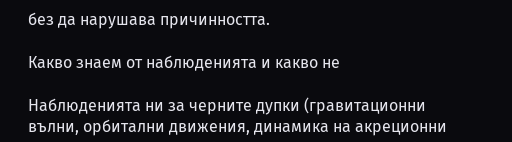без да нарушава причинността.

Какво знаем от наблюденията и какво не

Наблюденията ни за черните дупки (гравитационни вълни, орбитални движения, динамика на акреционни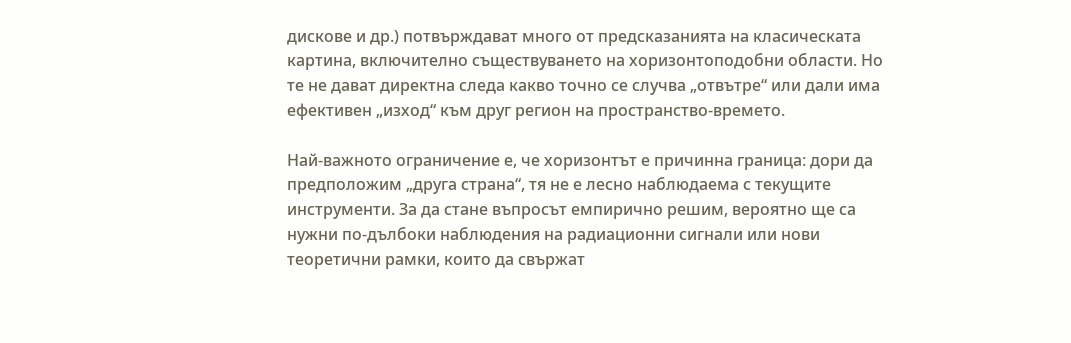дискове и др.) потвърждават много от предсказанията на класическата картина, включително съществуването на хоризонтоподобни области. Но те не дават директна следа какво точно се случва „отвътре“ или дали има ефективен „изход“ към друг регион на пространство-времето.

Най-важното ограничение е, че хоризонтът е причинна граница: дори да предположим „друга страна“, тя не е лесно наблюдаема с текущите инструменти. За да стане въпросът емпирично решим, вероятно ще са нужни по-дълбоки наблюдения на радиационни сигнали или нови теоретични рамки, които да свържат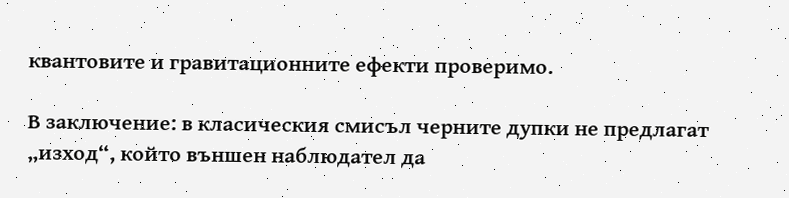квантовите и гравитационните ефекти проверимо.

В заключение: в класическия смисъл черните дупки не предлагат „изход“, който външен наблюдател да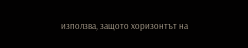използва, защото хоризонтът на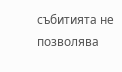събитията не позволява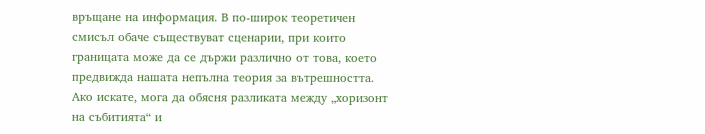връщане на информация. В по-широк теоретичен смисъл обаче съществуват сценарии, при които границата може да се държи различно от това, което предвижда нашата непълна теория за вътрешността. Ако искате, мога да обясня разликата между „хоризонт на събитията“ и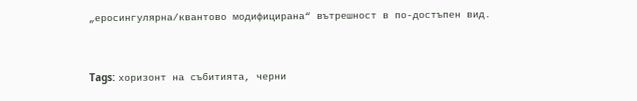„еросингулярна/квантово модифицирана“ вътрешност в по-достъпен вид.



Tags: хоризонт на събитията, черни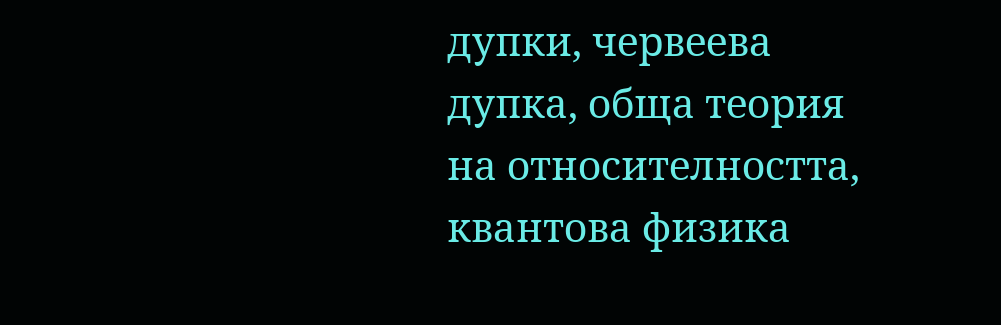дупки, червеева дупка, обща теория на относителността, квантова физика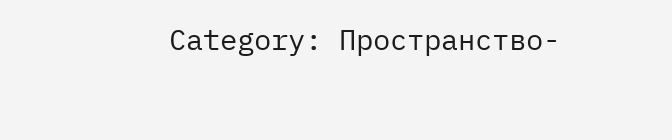Category: Пространство-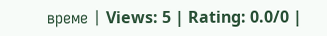време | Views: 5 | Rating: 0.0/0 |